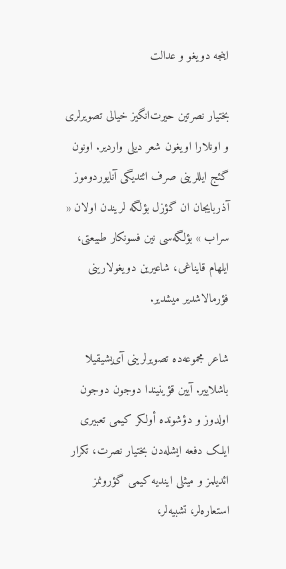اینجه دویغو و عدالت

بختیار نصرتین حیرت‌انگیز خیالی تصویر‌لری و اونلارا اویغون شعر دیلی واردیر. اونون گئج ایللرینی صرف ائتدیگی آنایوردوموز آذربایجان ان گؤزل بؤلگه لریندن اولان « سراب » بؤلگه‌سی نین فسونکار طبیعتی، ایلهام قایناغی، شاعیرین دویغولارینی فؤرمالاشدیر میشدیر.

شاعر مجموعه‌ده تصویرلرینی آی‌یشیقیلا باشلاییر. آیین قؤینیندا دوجون دوجون اولدوز و دؤشونده أولکر کیمی تعبیری ایلک دفعه ایشله‌دن بختیار نصرت، تکرار ائدیلمز و میثلی ایندیه کیمی گؤرونمز استعاره‌لر، تشبیه‌لر،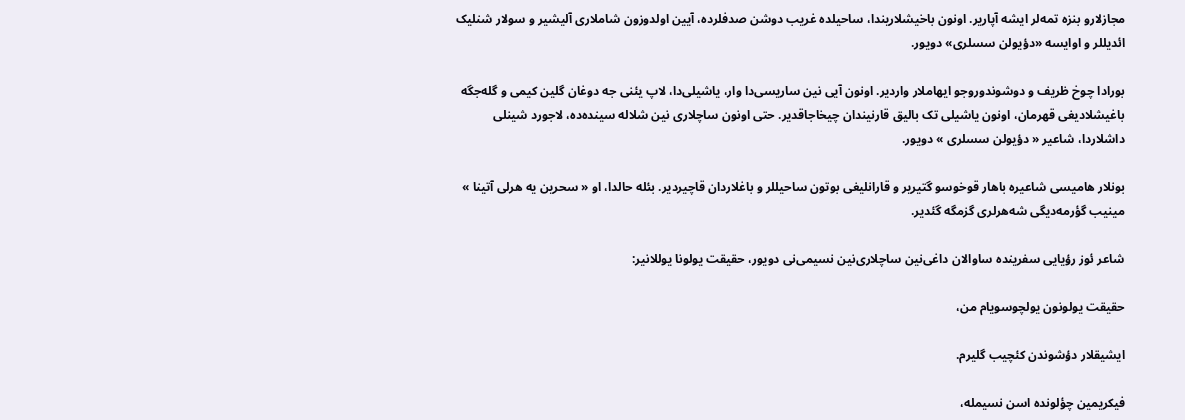مجازلارو بنزه تمه‌لر ایشه آپاریر. اونون باخیشلاریندا، ساحیلده غریب دوشن صدفلرده، آیین اولدوزون شاملاری آلیشیر و سولار شنلیک ائدیللر و اوایسه «دؤیولن سسلری» دویور.

بورادا چوخ ظریف و دوشوندوروجو ایهاملار واردیر. اونون آیی نین ساریسی‌دا وار، یاشیلی‌دا، لاپ یئنی جه دوغان گلین کیمی و گله‌جگه باغیشلادیغی قهرمان، اونون یاشیلی تک بالیق قارنیندان چیخاجاقدیر. حتی اونون ساچلاری نین شلاله سینده‌ده، لاجورد شینلی داشلاردا، شاعیر « دؤیولن سسلری » دویور.

بونلار هامیسی شاعیره باهار قوخوسو گتیریر و قارانلیغی بوتون ساحیللر و باغلاردان قاچیردیر. بئله حالدا، او « سحرین یه هرلی آتینا » مینیب گؤرمه‌دیگی شه‌هرلری گزمگه گئدیر.

شاعر ئوز رؤیایی سفرینده ساوالان داغی‌نین ساچلاری‌نین نسیمی‌نی دویور، حقیقت یولونا یوللانیر:

حقیقت یولونون یولچوسویام من،

ایشیقلار دؤشوندن کئچیب گلیرم.

فیکریمین چؤلونده اسن نسیمله،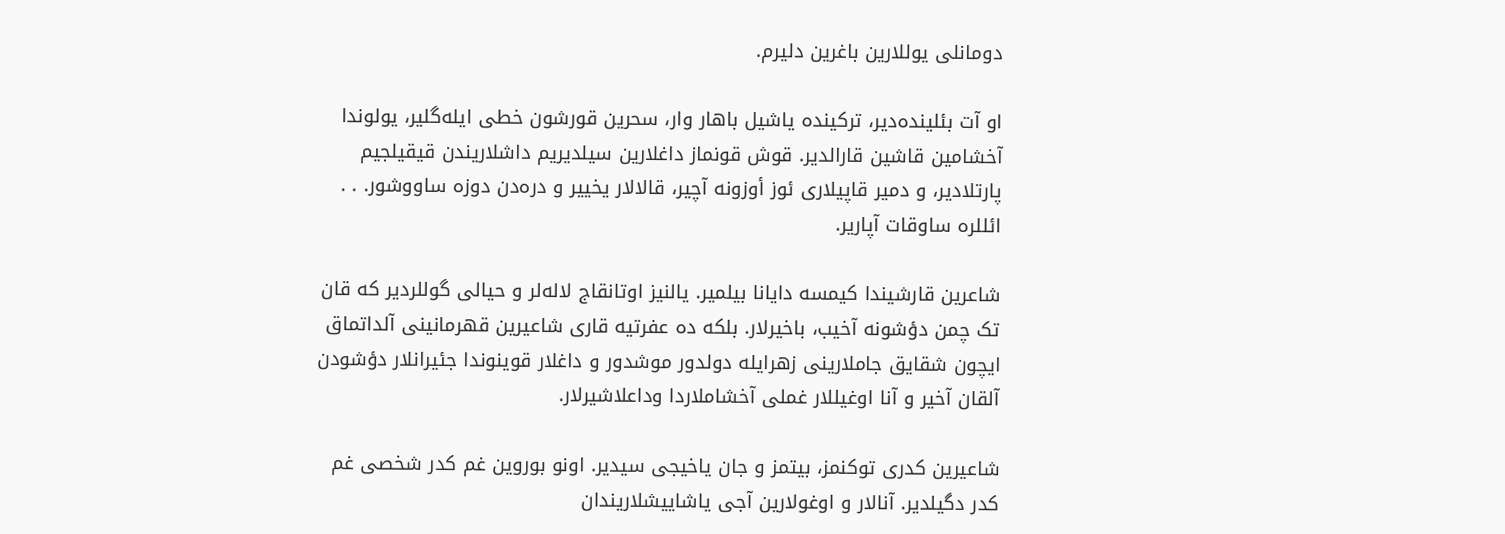دومانلی یوللارین باغرین دلیرم.

او آت بئلینده‌دیر، ترکینده یاشیل باهار وار، سحرین قورشون خطی ایله‌گلیر، یولوندا آخشامین قاشین قارالدیر. قوش قونماز داغلارین سیلدیریم داشلاریندن قیقیلجیم پارتلادیر، و دمیر قاپیلاری ئوز أوزونه آچیر، قالالار یخییر و دره‌دن دوزه ساووشور. . . ائللره ساوقات آپاریر.

شاعرین قارشیندا کیمسه دایانا بیلمیر. یالنیز اوتانقاج لاله‌لر و حیالی گوللردیر که قان تک چمن دؤشونه آخیب، باخیرلار. بلکه ده عفرتیه قاری شاعیرین قهرمانینی آلداتماق ایچون شقایق جاملارینی زهرایله دولدور موشدور و داغلار قوینوندا جئیرانلار دؤشودن آلقان آخیر و آنا اوغیللار غملی آخشاملاردا وداعلاشیرلار.

شاعیرین کدری توکنمز، بیتمز و جان یاخیجی سیدیر. اونو بوروین غم کدر شخصی غم کدر دگیلدیر. آنالار و اوغولارین آجی یاشاییشلاریندان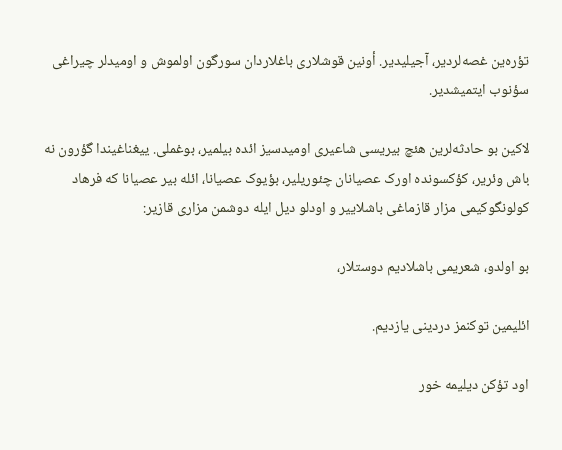تؤره‌ین غصه‌لردیر، آجیلیدیر. أونین قوشلاری باغلاردان سورگون اولموش و اومیدلر چیراغی سؤنوب ایتمیشدیر.

لاکین بو حادثه‌لرین هئچ بیریسی شاعیری اومیدسیز ائده بیلمیر، بوغملی. ییغناغیندا گؤرون نه باش وئریر، کؤکسونده اورک عصیانان چئوریلیر، بؤیوک عصیانا، ائله بیر عصیانا که فرهاد کولونگوکیمی مزار قازماغی باشلاییر و اودلو دیل ایله دوشمن مزاری قازیر:

بو اولدو، شعریمی باشلادیم دوستلار،

ائلیمین توکنمز دردینی یازدیم.

اود تؤکن دیلیمه خور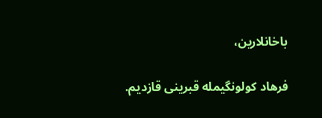باخانلارین،

فرهاد کولونگیمله قبرینی قازدیم.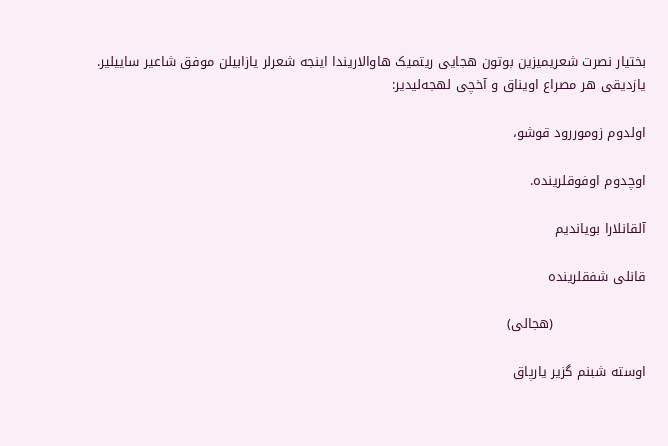بختیار نصرت شعریمیزین بوتون هجایی ریتمیک هاوالاریندا اینجه شعرلر یازابیلن موفق شاعیر ساییلیر. یازدیقی هر مصراع اویناق و آخچی لهجه‌لیدیر:

اولدوم زوموررود قوشو،

اوچدوم اوفوقلرینده.

آلقانلارا بویاندیم

قانلی شفقلرینده

                     (هجالی)

اوسته شبنم گزیر یارپاق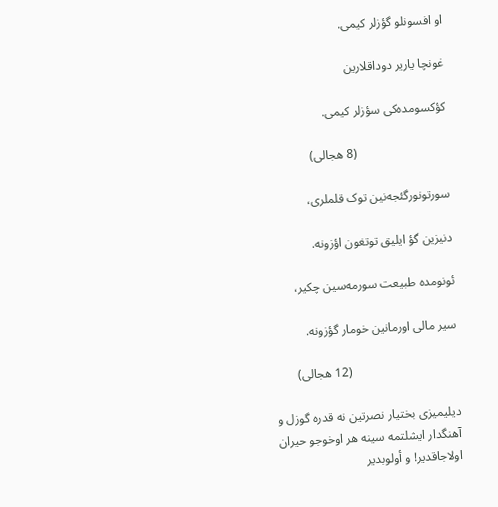او افسونلو گؤزلر کیمی.

غونچا یاریر دوداقلارین

کؤکسومده‌کی سؤزلر کیمی.

                             (8 هجالی)

سورتونورگئجه‌نین توک قلملری،

دنیزین گؤ ایلیق توتغون اؤزونه.

ئونومده طبیعت سورمه‌سین چکیر،

سیر مالی اورمانین خومار گؤزونه.

                                  (12 هجالی)

دیلیمیزی بختیار نصرتین نه قدره گوزل و آهنگدار ایشلتمه سینه هر اوخوجو حیران اولاجاقدیر! و أولوبدیر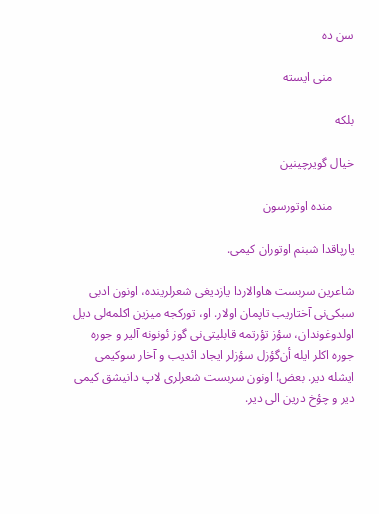سن ده

       منی ایسته

بلکه

خیال گویرچینین

       منده اوتورسون

یارپاقدا شبنم اوتوران کیمی.

شاعرین سربست هاوالاردا یازدیغی شعرلرینده، اونون ادبی سبکی‌نی آختاریب تاپمان اولار. او، تورکجه میزین اکلمه‌لی دیل اولدوغوندان، سؤز تؤرتمه قابلیتی‌نی گوز ئونونه آلیر و جوره‌ جوره اکلر ایله أن‌گؤزل سؤزلر ایجاد ائدیب و آخار سوکیمی ایشله دیر. بعض! اونون سربست شعرلری لاپ دانیشق کیمی دیر و چؤخ درین الی دیر.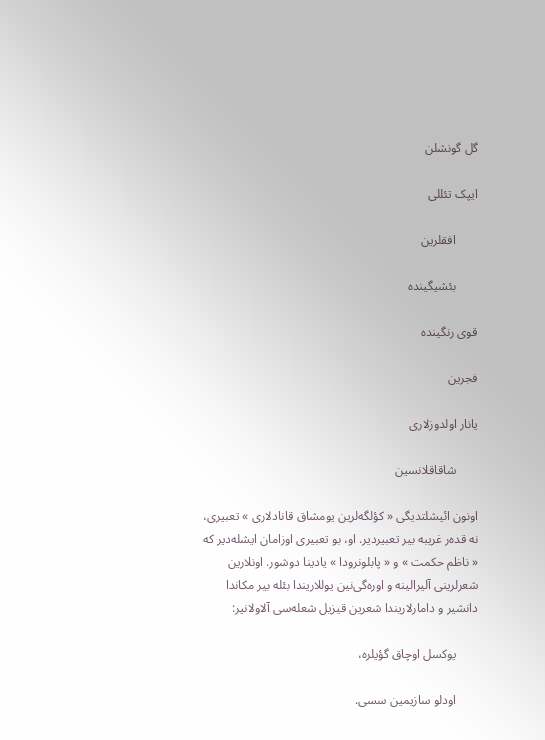گل گونشلن

ایپک تئللی

       افقلرین

       بئشیگینده

قوی رنگینده

فجرین

یانار اولدوزلاری

       شاقاقلانسین

اونون ائیشلتدیگی « کؤلگه‌لرین یومشاق قانادلاری » تعبیری، نه قده‌ر غریبه بیر تعبیردیر. او، بو تعبیری اوزامان ایشله‌دیر که « ناظم حکمت » و « پابلونرودا » یادینا دوشور. اونلارین شعرلرینی آلیرالینه و اوره‌گی‌نین یوللاریندا بئله بیر مکاندا دانشیر و دامارلاریندا شعرین قیزیل شعله‌سی آلاولانیر:

       یوکسل اوچاق گؤیلره،

       اودلو سازیمین سسی.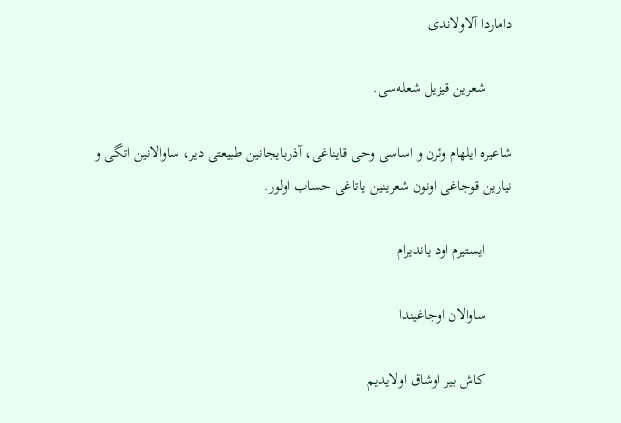داماردا آلاولاندی

       شعرین قیزیل شعله‌سی.

شاعیره ایلهام وئرن و اساسی وحی قایناغی، آذربایجانین طبیعتی دیر، ساوالانین اتگی و نیارین قوجاغی اونون شعرینین یاتاغی حساب اولور.

       ایستیرم اود یاندیرام

       ساوالان اوجاغیندا

       کاش بیر اوشاق اولایدیم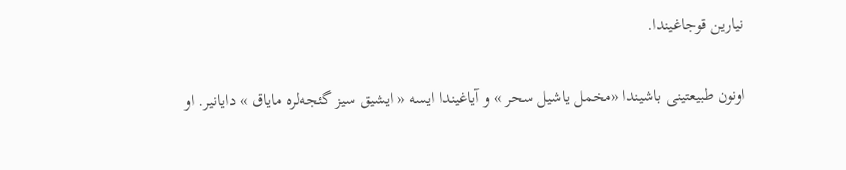نیارین قوجاغیندا.

اونون طبیعتینی باشیندا «مخمل یاشیل سحر » و آیاغیندا ایسه « ایشیق سیز گئجه‌لره مایاق » دایانیر. او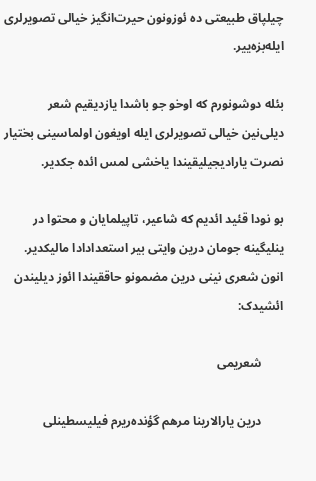چیلپاق طبیعتی ده ئوزونون حیرت‌انگیز خیالی تصویرلری ایله‌بزه‌ییر.

بئله دوشونورم که اوخو جو باشدا یازدیقیم شعر دیلی‌نین خیالی تصویرلری ایله اویغون اولماسینی بختیار نصرت یارادیجیلیقیندا یاخشی لمس ائده جکدیر.

بو نودا قئید ائدیم که شاعیر، تاپیلمایان و محتوا در ینلیگینه جومان درین وایتی بیر استعدادادا مالیکدیر. انون شعری نینی درین مضمونو حاققیندا ائوز دیلیندن ائشیدک:

       شعریمی

       درین یارالارینا مرهم گؤنده‌ریرم فیلیسطینلی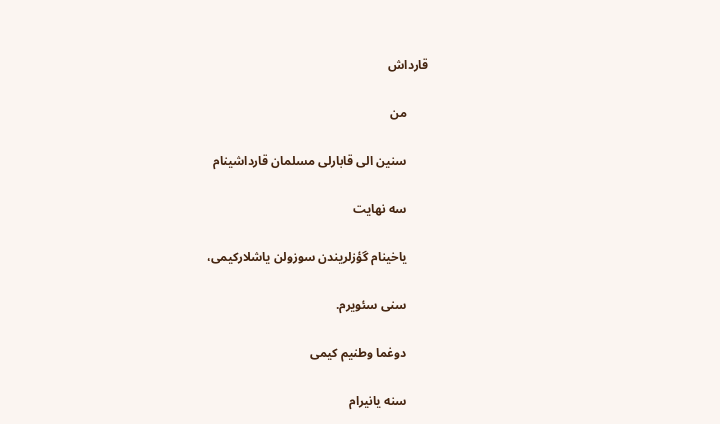قارداش

       من

       سنین الی قابارلی مسلمان قارداشینام

       سه نهایت

       یاخینام گؤزلریندن سوزولن یاشلارکیمی،

       سنی سئویرم.

       دوغما وطنیم کیمی

       سنه یانیرام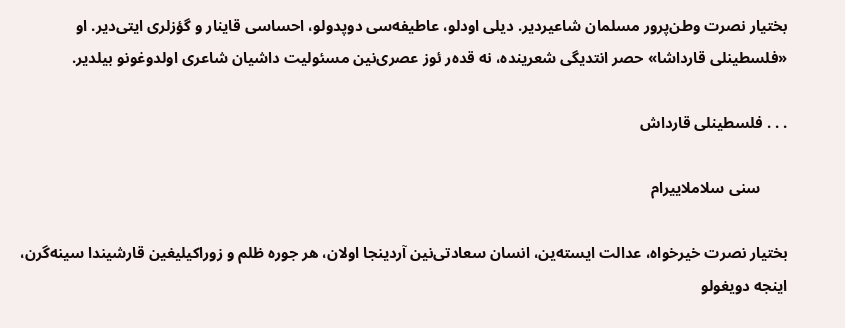بختیار نصرت وطن‌پرور مسلمان شاعیردیر. دیلی اودلو، عاطیفه‌سی دوپدولو، احساسی قاینار و گؤزلری ایتی‌دیر. او «فلسطینلی قارداشا» حصر انتدیگی شعرینده، نه قده‌ر ئوز عصری‌نین مسئولیت داشیان شاعری اولدوغونو بیلدیر.

. . . فلسطینلی قارداش

       سنی سلاملاییرام

بختیار نصرت خیرخواه، عدالت ایسته‌ین، انسان سعادتی‌نین آردینجا اولان، هر جوره ظلم و زوراکیلیغین قارشیندا سینه‌گرن، اینجه دویغولو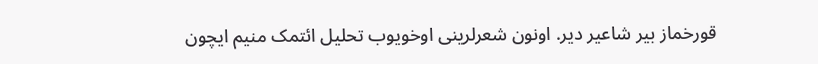قورخماز بیر شاعیر دیر. اونون شعر‌لرینی اوخویوب تحلیل ائتمک منیم ایچون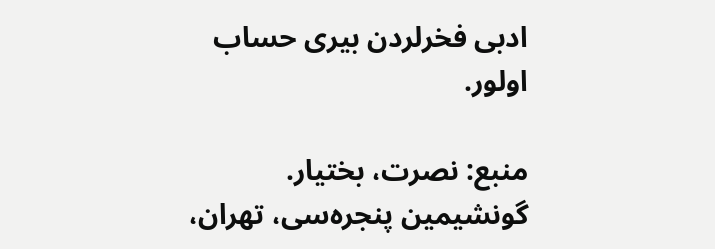ادبی فخرلردن بیری حساب اولور.

منبع: نصرت، بختیار. گونشیمین پنجره‌سی، تهران،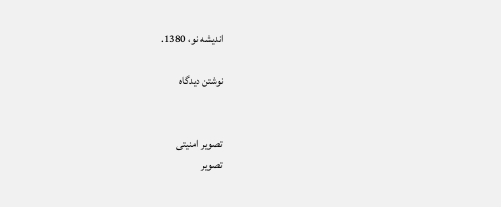اندیشه نو، 1380.

نوشتن دیدگاه


تصویر امنیتی
تصویر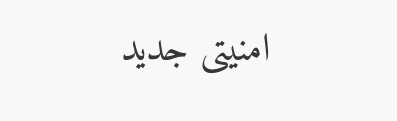امنیتی جدید